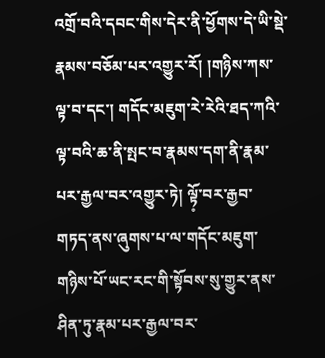འགྲོ་བའི་དབང་གིས་དེར་ནི་ཕྱོགས་དེ་ཡི་སྡེ་རྣམས་བཅོམ་པར་འགྱུར་རོ། །གཉིས་ཀས་ལྟ་བ་དང་། གདོང་མཇུག་རེ་རེའི་ཐད་ཀའི་ལྟ་བའི་ཆ་ནི་སྤང་བ་རྣམས་དག་ནི་རྣམ་པར་རྒྱལ་བར་འགྱུར་ཏེ། ལྟོ༷་བར་རྒྱབ་གཏད་ནས་ཞུགས་པ་ལ་གདོང་མཇུག་གཉིས་པོ་ཡང་རང་གི་སྟོབས་སུ་གྱུར་ནས་ཤིན་ཏུ་རྣམ་པར་རྒྱལ་བར་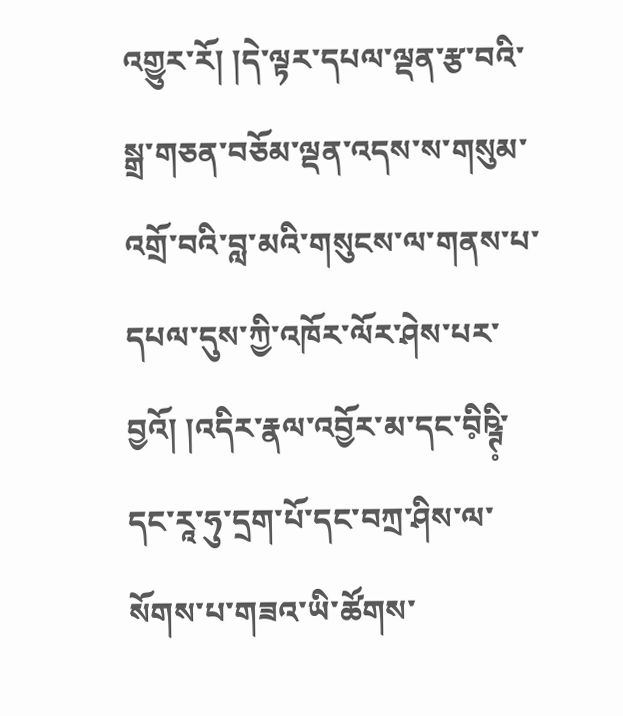འགྱུར་རོ། །དེ་ལྟར་དཔལ་ལྡན་རྩ་བའི་སྒྲ་གཅན་བཅོམ་ལྡན་འདས་ས་གསུམ་འགྲོ་བའི་བླ་མའི་གསུངས་ལ་གནས་པ་དཔལ་དུས་ཀྱི་འཁོར་ལོར་ཤེས་པར་བྱའོ། །འདིར་རྣལ་འབྱོར་མ་དང་བི༷ཥྚི༷་དང་རཱ་ཧུ་དྲག་པོ་དང་བཀྲ་ཤིས་ལ་སོགས་པ་གཟའ་ཡི་ཚོགས་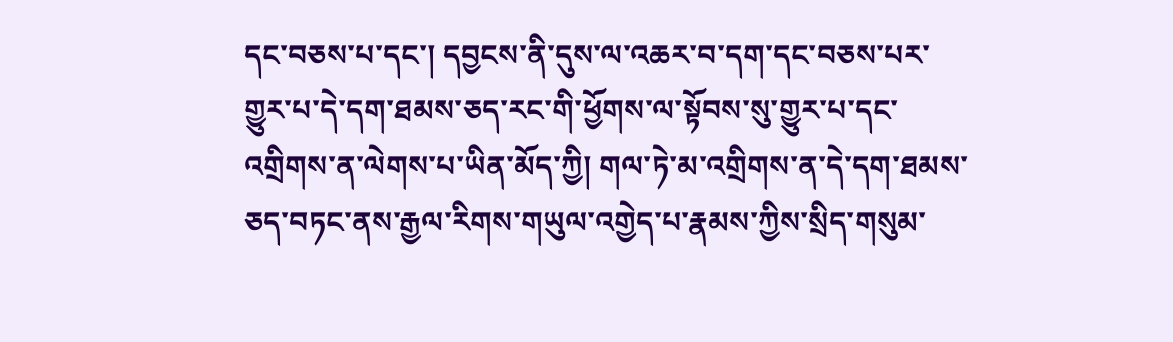དང་བཅས་པ་དང་། དབྱངས་ནི་དུས་ལ་འཆར་བ་དག་དང་བཅས་པར་གྱུར་པ་དེ་དག་ཐམས་ཅད་རང་གི་ཕྱོགས་ལ་སྟོབས་སུ་གྱུར་པ་དང་འགྲིགས་ན་ལེགས་པ་ཡིན་མོད་ཀྱི། གལ་ཏེ་མ་འགྲིགས་ན་དེ་དག་ཐམས་ཅད་བཏང་ནས་རྒྱལ་རིགས་གཡུལ་འགྱེད་པ་རྣམས་ཀྱིས་སྲིད་གསུམ་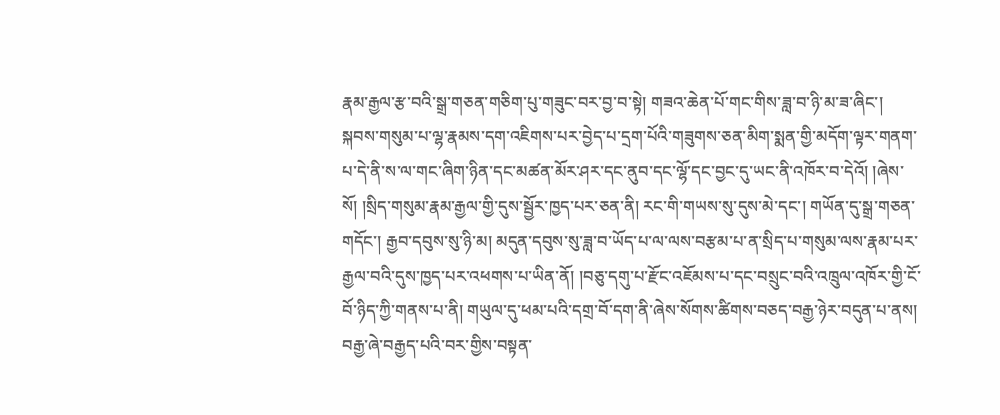རྣམ་རྒྱལ་རྩ་བའི་སྒྲ་གཅན་གཅིག་པུ་གཟུང་བར་བྱ་བ་སྟེ། གཟའ་ཆེན་པོ་གང་གིས་ཟླ་བ་ཉི་མ་ཟ་ཞིང་། སྐབས་གསུམ་པ་ལྷ་རྣམས་དག་འཇིགས་པར་བྱེད་པ་དྲག་པོའི་གཟུགས་ཅན་མིག་སྨན་གྱི་མདོག་ལྟར་གནག་པ་དེ་ནི་ས་ལ་གང་ཞིག་ཉིན་དང་མཚན་མོར་ཤར་དང་ནུབ་དང་ལྷོ་དང་བྱང་དུ་ཡང་ནི་འཁོར་བ་དེའོ། །ཞེས་སོ། །སྲིད་གསུམ་རྣམ་རྒྱལ་གྱི་དུས་སྦྱོར་ཁྱད་པར་ཅན་ནི། རང་གི་གཡས་སུ་དུས་མེ་དང་། གཡོན་དུ་སྒྲ་གཅན་གདོང་། རྒྱབ་དབུས་སུ་ཉི་མ། མདུན་དབུས་སུ་ཟླ་བ་ཡོད་པ་ལ་ལས་བརྩམ་པ་ན་སྲིད་པ་གསུམ་ལས་རྣམ་པར་རྒྱལ་བའི་དུས་ཁྱད་པར་འཕགས་པ་ཡིན་ནོ། །བཅུ་དགུ་པ་རྫོང་འཇོམས་པ་དང་བསྲུང་བའི་འཁྲུལ་འཁོར་གྱི་ངོ་བོ་ཉིད་ཀྱི་གནས་པ་ནི། གཡུལ་དུ་ཕམ་པའི་དགྲ་བོ་དག་ནི་ཞེས་སོགས་ཚིགས་བཅད་བརྒྱ་ཉེར་བདུན་པ་ནས། བརྒྱ་ཞེ་བརྒྱད་པའི་བར་གྱིས་བསྟན་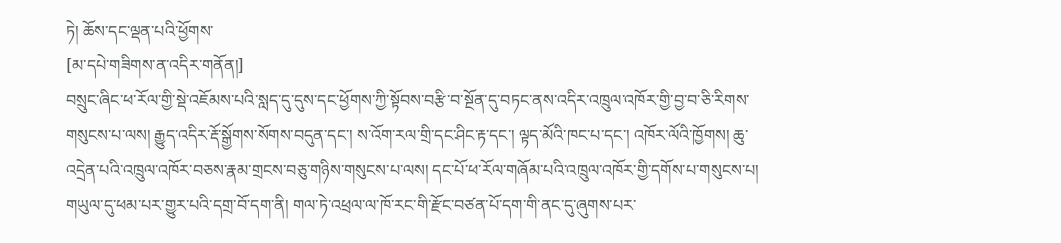ཏེ། ཆོས་དང་ལྡན་པའི་ཕྱོགས་
[མ་དཔེ་གཟིགས་ན་འདིར་གནོན།]
བསྲུང་ཞིང་ཕ་རོལ་གྱི་སྡེ་འཇོམས་པའི་སླད་དུ་དུས་དང་ཕྱོགས་ཀྱི་སྟོབས་བརྩི་བ་སྔོན་དུ་བཏང་ནས་འདིར་འཁྲུལ་འཁོར་གྱི་བྱ་བ་ཅི་རིགས་གསུངས་པ་ལས། རྒྱུད་འདིར་རྡོ་སྒྱོགས་སོགས་བདུན་དང་། ས་འོག་རལ་གྲི་དང་ཤིང་རྟ་དང་། ལྟད་མོའི་ཁང་པ་དང་། འཁོར་ལོའི་ཁྱོགས། ཆུ་འདྲེན་པའི་འཁྲུལ་འཁོར་བཅས་རྣམ་གྲངས་བཅུ་གཉིས་གསུངས་པ་ལས། དང་པོ་ཕ་རོལ་གཞོམ་པའི་འཁྲུལ་འཁོར་གྱི་དགོས་པ་གསུངས་པ། གཡུལ་དུ་ཕམ་པར་གྱུར་པའི་དགྲ་བོ་དག་ནི། གལ་ཏེ་འཕྲལ་ལ་ཁོ་རང་གི་རྫོང་བཙན་པོ་དག་གི་ནང་དུ་ཞུགས་པར་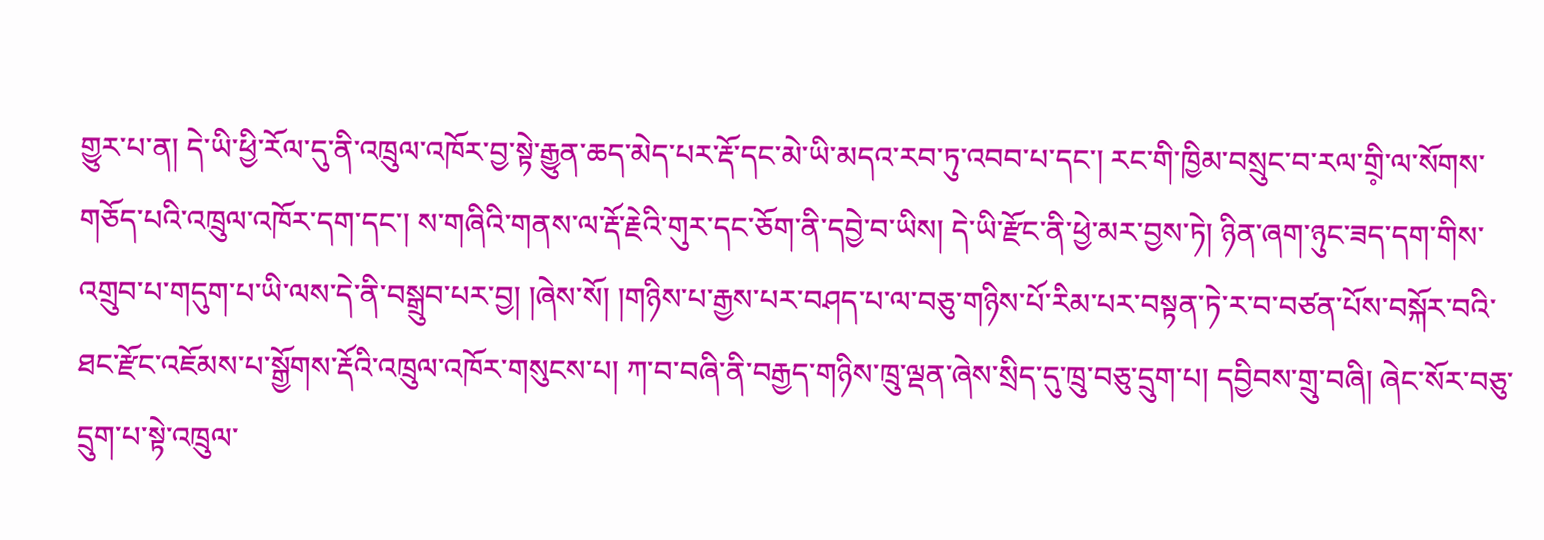གྱུར་པ་ན། དེ་ཡི་ཕྱི་རོལ་དུ་ནི་འཁྲུལ་འཁོར་བྱ་སྟེ་རྒྱུན་ཆད་མེད་པར་རྡོ་དང་མེ་ཡི་མདའ་རབ་ཏུ་འབབ་པ་དང་། རང་གི་ཁྱིམ་བསྲུང་བ་རལ་གྲི༷་ལ་སོགས་གཅོད་པའི་འཁྲུལ་འཁོར་དག་དང་། ས་གཞིའི་གནས་ལ་རྡོ་རྗེའི་གུར་དང་ཅོག་ནི་དབྱེ་བ་ཡིས། དེ་ཡི་རྫོང་ནི་ཕྱེ་མར་བྱས་ཏེ། ཉིན་ཞག་ཉུང་ཟད་དག་གིས་འགྲུབ་པ་གདུག་པ་ཡི་ལས་དེ་ནི་བསྒྲུབ་པར་བྱ། །ཞེས་སོ། །གཉིས་པ་རྒྱས་པར་བཤད་པ་ལ་བཅུ་གཉིས་པོ་རིམ་པར་བསྟན་ཏེ་ར་བ་བཙན་པོས་བསྐོར་བའི་ཐང་རྫོང་འཇོམས་པ་སྒྱོགས་རྡོའི་འཁྲུལ་འཁོར་གསུངས་པ། ཀ་བ་བཞི་ནི་བརྒྱད་གཉིས་ཁྲུ་ལྡན་ཞེས་སྲིད་དུ་ཁྲུ་བཅུ་དྲུག་པ། དབྱིབས་གྲུ་བཞི། ཞེང་སོར་བཅུ་དྲུག་པ་སྟེ་འཁྲུལ་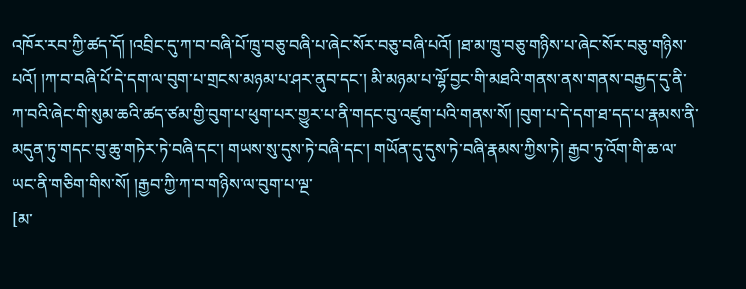འཁོར་རབ་ཀྱི་ཚད་དོ། །འབྲིང་དུ་ཀ་བ་བཞི་པོ་ཁྲུ་བཅུ་བཞི་པ་ཞེང་སོར་བཅུ་བཞི་པའོ། །ཐ་མ་ཁྲུ་བཅུ་གཉིས་པ་ཞེང་སོར་བཅུ་གཉིས་པའོ། །ཀ་བ་བཞི་པོ་དེ་དག་ལ་བུག་པ་གྲངས་མཉམ་པ་ཤར་ནུབ་དང་། མི་མཉམ་པ་ལྷོ་བྱང་གི་མཐའི་གནས་ནས་གནས་བརྒྱད་དུ་ནི་ཀ་བའི་ཞེང་གི་སུམ་ཆའི་ཚད་ཙམ་གྱི་བུག་པ་ཕུག་པར་གྱུར་པ་ནི་གདང་བུ་འཛུག་པའི་གནས་སོ། །བུག་པ་དེ་དག་ཐ་དད་པ་རྣམས་ནི་མདུན་ཏུ་གདང་བུ་ཆུ་གཏེར་ཏེ་བཞི་དང་། གཡས་སུ་དུས་ཏེ་བཞི་དང་། གཡོན་དུ་དུས་ཏེ་བཞི་རྣམས་ཀྱིས་ཏེ། རྒྱབ་ཏུ་འོག་གི་ཆ་ལ་ཡང་ནི་གཅིག་གིས་སོ། །རྒྱབ་ཀྱི་ཀ་བ་གཉིས་ལ་བུག་པ་ལྔ་
[མ་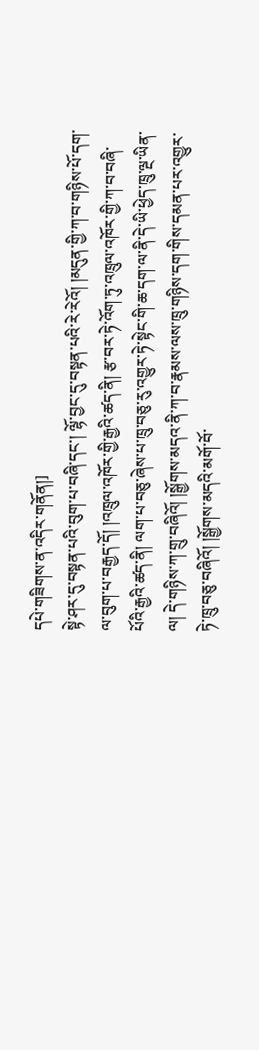དཔེ་གཟིགས་ན་འདིར་གནོན།]
སྟེ་ཤར་དུ་བསྟན་པའི་བུག་པ་བཞི་དང་། ལྷོ་བྱང་དུ་བསྟན་པའི་རེ་རེའོ། །མདུན་གྱི་ཀ་བ་གཉིས་པོ་དག་ལ་བུག་པ་བརྒྱད་དོ། །འཁྲུལ་འཁོར་གྱི་རྒྱའི་ཚད་ནི། རྩ་བར་ཏེ་འོག་ཏུ་འཁྲུལ་འཁོར་གྱི་ཀ་བ་བཞི་པོའི་རྒྱའི་ཚད་ནི། ལག་པ་བཅུ་ཞེས་པ་ཁྲུ་བཅུ་རུ་འགྱུར་ཏེ་སྟེང་གི་ཆ་དག་ལ་ནི་དེ་ཡི་ཕྱེད་ཁྲུ་ལྔ་ཡིན་ལ། དེ་གཉིས་ཀ་གྲུ་བཞིའོ། །སྒྱོགས་མདའ་ནི་ཀ་བ་རྣམས་ལས་ཁྲུ་གཉིས་དག་གིས་དམན་པར་འགྱུར་ཏེ་ཁྲུ་བཅུ་བཞིའོ། །སྒྱོགས་མདའི་མགོ་བོ་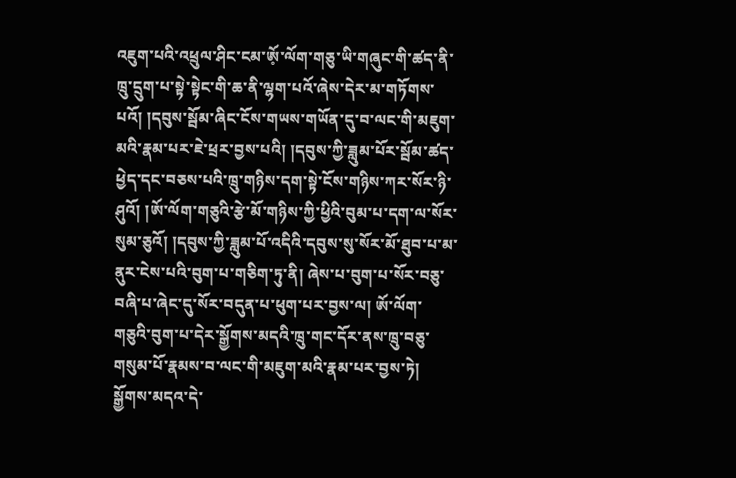འཇུག་པའི་འཕྲུལ་ཤིང་ངམ་ཨོ༷་ལོག་གཅུ་ཡི་གཞུང་གི་ཚད་ནི་ཁྲུ་དྲུག་པ་སྟེ་སྟེང་གི་ཆ་ནི་ལྷག་པའོ་ཞེས་དེར་མ་གཏོགས་པའོ། །དབུས་སྦོམ་ཞིང་ངོས་གཡས་གཡོན་དུ་བ་ལང་གི་མཇུག་མའི་རྣམ་པར་ཇེ་ཕྲར་བྱས་པའི། །དབུས་ཀྱི་ཟླུམ་པོར་སྦོམ་ཚད་ཕྱེད་དང་བཅས་པའི་ཁྲུ་གཉིས་དག་སྟེ་ངོས་གཉིས་ཀར་སོར་ཉི་ཤུའོ། །ཨོ་ལོག་གཅུའི་རྩེ་མོ་གཉིས་ཀྱི་ཕྱིའི་བུམ་པ་དག་ལ་སོར་སུམ་ཅུའོ། །དབུས་ཀྱི་ཟླུམ་པོ་འདིའི་དབུས་སུ་སོར་མོ་ཐུབ་པ་མ་ནུར་ངེས་པའི་བུག་པ་གཅིག་ཏུ་ནི། ཞེས་པ་བུག་པ་སོར་བཅུ་བཞི་པ་ཞེང་དུ་སོར་བདུན་པ་ཕུག་པར་བྱས་ལ། ཨོ་ལོག་གཅུའི་བུག་པ་དེར་སྒྱོགས་མདའི་ཁྲུ་གང་དོར་ནས་ཁྲུ་བཅུ་གསུམ་པོ་རྣམས་བ་ལང་གི་མཇུག་མའི་རྣམ་པར་བྱས་ཏེ། སྒྱོགས་མདའ་དེ་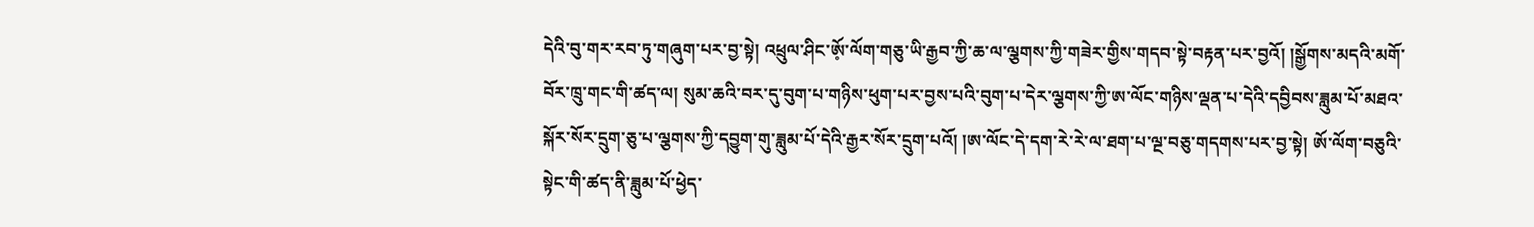དེའི་བུ་གར་རབ་ཏུ་གཞུག་པར་བྱ་སྟེ། འཕྲུལ་ཤིང་ཨོ༷་ལོག་གཅུ་ཡི་རྒྱབ་ཀྱི་ཆ་ལ་ལྕགས་ཀྱི་གཟེར་གྱིས་གདབ་སྟེ་བརྟན་པར་བྱའོ། །སྒྱོགས་མདའི་མགོ་བོར་ཁྲུ་གང་གི་ཚད་ལ། སུམ་ཆའི་བར་དུ་བུག་པ་གཉིས་ཕུག་པར་བྱས་པའི་བུག་པ་དེར་ལྕགས་ཀྱི་ཨ་ལོང་གཉིས་ལྡན་པ་དེའི་དབྱིབས་ཟླུམ་པོ་མཐའ་སྐོར་སོར་དྲུག་ཅུ་པ་ལྕགས་ཀྱི་དབྱུག་གུ་ཟླུམ་པོ་དེའི་རྒྱར་སོར་དྲུག་པའོ། །ཨ་ལོང་དེ་དག་རེ་རེ་ལ་ཐག་པ་ལྔ་བཅུ་གདགས་པར་བྱ་སྟེ། ཨོ་ལོག་བཅུའི་སྟེང་གི་ཚད་ནི་ཟླུམ་པོ་ཕྱེད་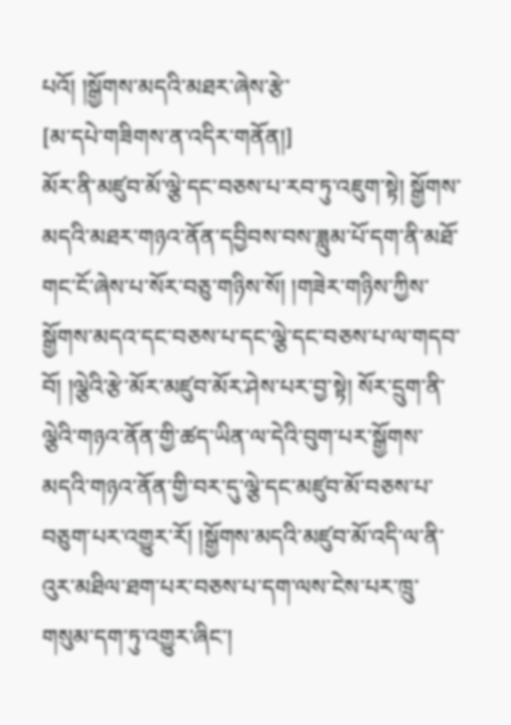པའོ། །སྒྱོགས་མདའི་མཐར་ཞེས་རྩེ་
[མ་དཔེ་གཟིགས་ན་འདིར་གནོན།]
མོར་ནི་མཛུབ་མོ་ལྕེ་དང་བཅས་པ་རབ་ཏུ་འཇུག་སྟེ། སྒྱོགས་མདའི་མཐར་གཉའ་ནོན་དབྱིབས་བས་ཟླུམ་པོ་དག་ནི་མཐོ་གང་ངོ་ཞེས་པ་སོར་བཅུ་གཉིས་སོ། །གཟེར་གཉིས་ཀྱིས་སྒྱོགས་མདའ་དང་བཅས་པ་དང་ལྕེ་དང་བཅས་པ་ལ་གདབ་བོ། །ལྕེའི་རྩེ་མོར་མཛུབ་མོར་ཤེས་པར་བྱ་སྟེ། སོར་དྲུག་ནི་ལྕེའི་གཉའ་ནོན་གྱི་ཚད་ཡིན་ལ་དེའི་བུག་པར་སྒྱོགས་མདའི་གཉའ་ནོན་གྱི་བར་དུ་ལྕེ་དང་མཛུབ་མོ་བཅས་པ་བཅུག་པར་འགྱུར་རོ། །སྒྱོགས་མདའི་མཛུབ་མོ་འདི་ལ་ནི་འུར་མཐིལ་ཐག་པར་བཅས་པ་དག་ལས་ངེས་པར་ཁྲུ་གསུམ་དག་ཏུ་འགྱུར་ཞིང་།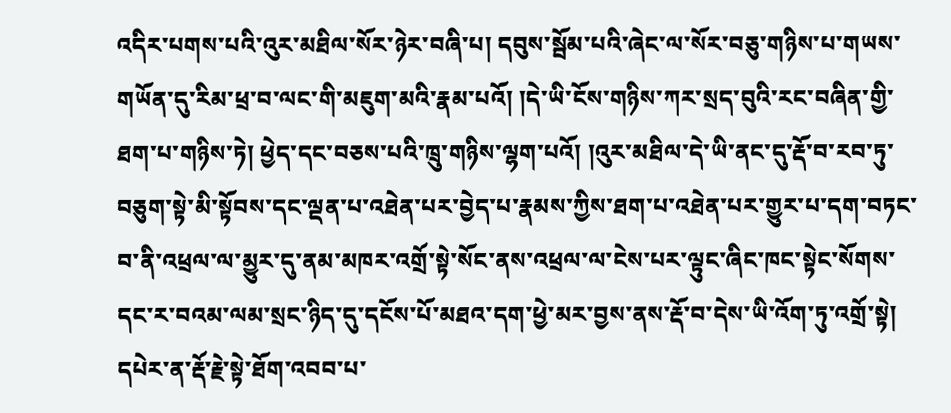འདིར་པགས་པའི་འུར་མཐིལ་སོར་ཉེར་བཞི་པ། དབུས་སྦོམ་པའི་ཞེང་ལ་སོར་བཅུ་གཉིས་པ་གཡས་གཡོན་དུ་རིམ་ཕྲ་བ་ལང་གི་མཇུག་མའི་རྣམ་པའོ། །དེ་ཡི་ངོས་གཉིས་ཀར་སྲད་བུའི་རང་བཞིན་གྱི་ཐག་པ་གཉིས་ཏེ། ཕྱེད་དང་བཅས་པའི་ཁྲུ་གཉིས་ལྷག་པའོ། །འུར་མཐིལ་དེ་ཡི་ནང་དུ་རྡོ་བ་རབ་ཏུ་བཅུག་སྟེ་མི་སྟོབས་དང་ལྡན་པ་འཐེན་པར་བྱེད་པ་རྣམས་ཀྱིས་ཐག་པ་འཐེན་པར་གྱུར་པ་དག་བཏང་བ་ནི་འཕྲལ་ལ་མྱུར་དུ་ནམ་མཁར་འགྲོ་སྟེ་སོང་ནས་འཕྲལ་ལ་ངེས་པར་ལྟུང་ཞིང་ཁང་སྟེང་སོགས་དང་ར་བའམ་ལམ་སྲང་ཉིད་དུ་དངོས་པོ་མཐའ་དག་ཕྱེ་མར་བྱས་ནས་རྡོ་བ་དེས་ཡི་འོག་ཏུ་འགྲོ་སྟེ། དཔེར་ན་རྡོ་རྗེ་སྟེ་ཐོག་འབབ་པ་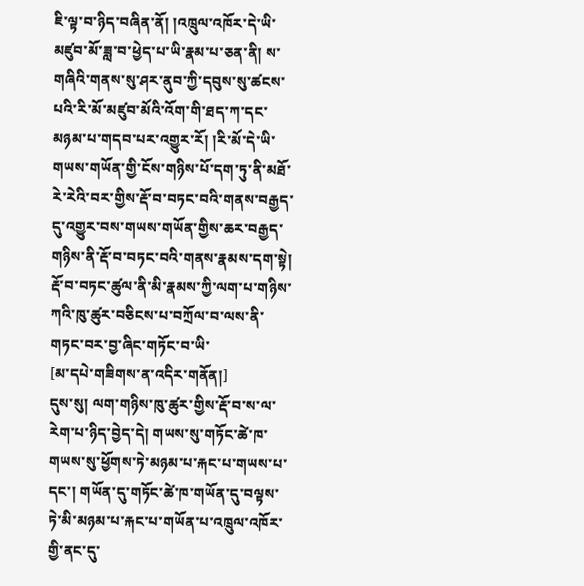ཇི་ལྟ་བ་ཉིད་བཞིན་ནོ། །འཁྲུལ་འཁོར་དེ་ཡི་མཛུབ་མོ་ཟླ་བ་ཕྱེད་པ་ཡི་རྣམ་པ་ཅན་ནི། ས་གཞིའི་གནས་སུ་ཤར་ནུབ་ཀྱི་དབུས་སུ་ཚངས་པའི་རི་མོ་མཛུབ་མོའི་འོག་གི་ཐད་ཀ་དང་མཉམ་པ་གདབ་པར་འགྱུར་རོ། །རི་མོ་དེ་ཡི་གཡས་གཡོན་གྱི་ངོས་གཉིས་པོ་དག་ཏུ་ནི་མཐོ་རེ་རེའི་བར་གྱིས་རྡོ་བ་བཏང་བའི་གནས་བརྒྱད་དུ་འགྱུར་བས་གཡས་གཡོན་གྱིས་ཆར་བརྒྱད་གཉིས་ནི་རྡོ་བ་བཏང་བའི་གནས་རྣམས་དག་སྟེ། རྡོ་བ་བཏང་ཚུལ་ནི་མི་རྣམས་ཀྱི་ལག་པ་གཉིས་ཀའི་ཁུ་ཚུར་བཅིངས་པ་བཀྲོལ་བ་ལས་ནི་གཏང་བར་བྱ་ཞིང་གཏོང་བ་ཡི་
[མ་དཔེ་གཟིགས་ན་འདིར་གནོན།]
དུས་སུ། ལག་གཉིས་ཁུ་ཚུར་གྱིས་རྡོ་བ་ས་ལ་རེག་པ་ཉིད་བྱེད་དེ། གཡས་སུ་གཏོང་ཚེ་ཁ་གཡས་སུ་ཕྱོགས་ཏེ་མཉམ་པ་རྐང་པ་གཡས་པ་དང་། གཡོན་དུ་གཏོང་ཚེ་ཁ་གཡོན་དུ་བལྟས་ཏེ་མི་མཉམ་པ་རྐང་པ་གཡོན་པ་འཁྲུལ་འཁོར་གྱི་ནང་དུ་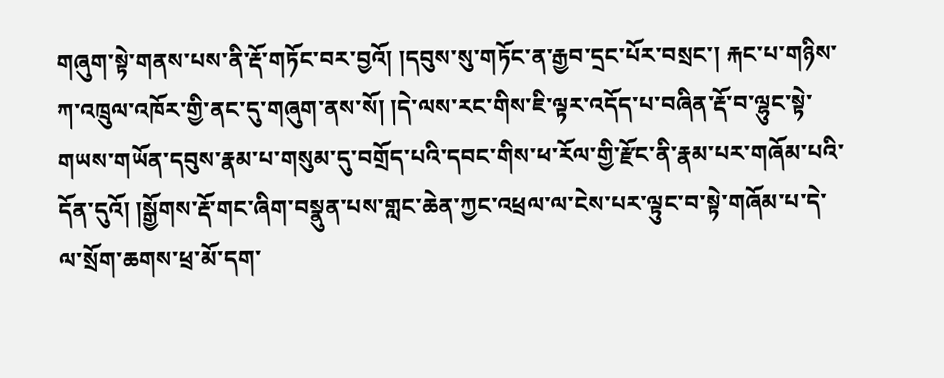གཞུག་སྟེ་གནས་པས་ནི་རྡོ་གཏོང་བར་བྱའོ། །དབུས་སུ་གཏོང་ན་རྒྱབ་དྲང་པོར་བསྲང་། རྐང་པ་གཉིས་ཀ་འཁྲུལ་འཁོར་གྱི་ནང་དུ་གཞུག་ནས་སོ། །དེ་ལས་རང་གིས་ཇི་ལྟར་འདོད་པ་བཞིན་རྡོ་བ་ལྷུང་སྟེ་གཡས་གཡོན་དབུས་རྣམ་པ་གསུམ་དུ་བགྲོད་པའི་དབང་གིས་ཕ་རོལ་གྱི་རྫོང་ནི་རྣམ་པར་གཞོམ་པའི་དོན་དུའོ། །སྒྱོགས་རྡོ་གང་ཞིག་བསྣུན་པས་གླང་ཆེན་ཀྱང་འཕྲལ་ལ་ངེས་པར་ལྟུང་བ་སྟེ་གཞོམ་པ་དེ་ལ་སྲོག་ཆགས་ཕྲ་མོ་དག་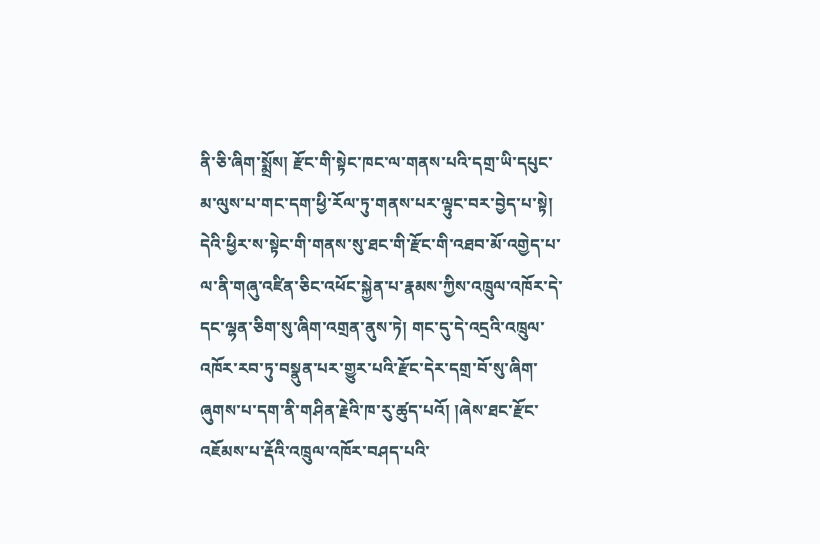ནི་ཅི་ཞིག་སྨྲོས། རྫོང་གི་སྟེང་ཁང་ལ་གནས་པའི་དགྲ་ཡི་དཔུང་མ་ལུས་པ་གང་དག་ཕྱི་རོལ་ཏུ་གནས་པར་ལྟུང་བར་བྱེད་པ་སྟེ། དེའི་ཕྱིར་ས་སྟེང་གི་གནས་སུ་ཐང་གི་རྫོང་གི་འཐབ་མོ་འགྱེད་པ་ལ་ནི་གཞུ་འཛིན་ཅིང་འཕོང་སྐྱེན་པ་རྣམས་ཀྱིས་འཁྲུལ་འཁོར་དེ་དང་ལྷན་ཅིག་སུ་ཞིག་འགྲན་ནུས་ཏེ། གང་དུ་དེ་འདྲའི་འཁྲུལ་འཁོར་རབ་ཏུ་བསྣུན་པར་གྱུར་པའི་རྫོང་དེར་དགྲ་བོ་སུ་ཞིག་ཞུགས་པ་དག་ནི་གཤིན་རྗེའི་ཁ་རུ་ཚུད་པའོ། །ཞེས་ཐང་རྫོང་འཇོམས་པ་རྡོའི་འཁྲུལ་འཁོར་བཤད་པའི་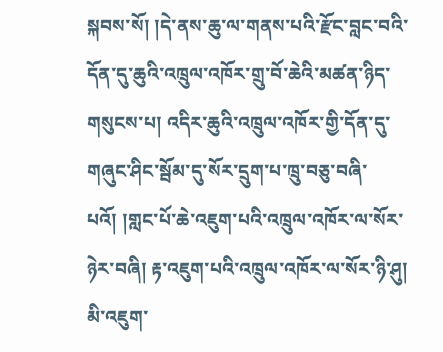སྐབས་སོ། །དེ་ནས་ཆུ་ལ་གནས་པའི་རྫོང་བླང་བའི་དོན་དུ་ཆུའི་འཁྲུལ་འཁོར་གྲུ་བོ་ཆེའི་མཚན་ཉིད་གསུངས་པ། འདིར་ཆུའི་འཁྲུལ་འཁོར་གྱི་དོན་དུ་གཞུང་ཤིང་སྦོམ་དུ་སོར་དྲུག་པ་ཁྲུ་བཅུ་བཞི་པའོ། །གླང་པོ་ཆེ་འཇུག་པའི་འཁྲུལ་འཁོར་ལ་སོར་ཉེར་བཞི། རྟ་འཇུག་པའི་འཁྲུལ་འཁོར་ལ་སོར་ཉི་ཤུ། མི་འཇུག་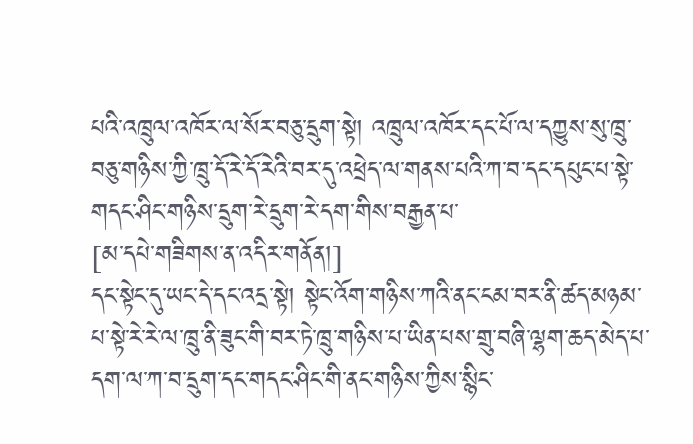པའི་འཁྲུལ་འཁོར་ལ་སོར་བཅུ་དྲུག་སྟེ། འཁྲུལ་འཁོར་དང་པོ་ལ་དཀྱུས་སུ་ཁྲུ་བཅུ་གཉིས་ཀྱི་ཁྲུ་དོ་རེ་དོ་རེའི་བར་དུ་འཕྲེད་ལ་གནས་པའི་ཀ་བ་དང་དཔུང་པ་སྟེ་གདང་ཤིང་གཉིས་དྲུག་རེ་དྲུག་རེ་དག་གིས་བརྒྱན་པ་
[མ་དཔེ་གཟིགས་ན་འདིར་གནོན།]
དང་སྟེང་དུ་ཡང་དེ་དང་འདྲ་སྟེ། སྟེང་འོག་གཉིས་ཀའི་ནང་ངམ་བར་ནི་ཚད་མཉམ་པ་སྟེ་རེ་རེ་ལ་ཁྲུ་ནི་ཟུང་གི་བར་ཏེ་ཁྲུ་གཉིས་པ་ཡིན་པས་གྲུ་བཞི་ལྷག་ཆད་མེད་པ་དག་ལ་ཀ་བ་དྲུག་དང་གདང་ཤིང་གི་ནང་གཉིས་ཀྱིས་སྙིང་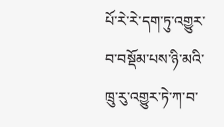པོ་རེ་རེ་དག་ཏུ་འགྱུར་བ་བསྡོམ་པས་ཉི་མའི་ཁྲུ་རུ་འགྱུར་ཏེ་ཀ་བ་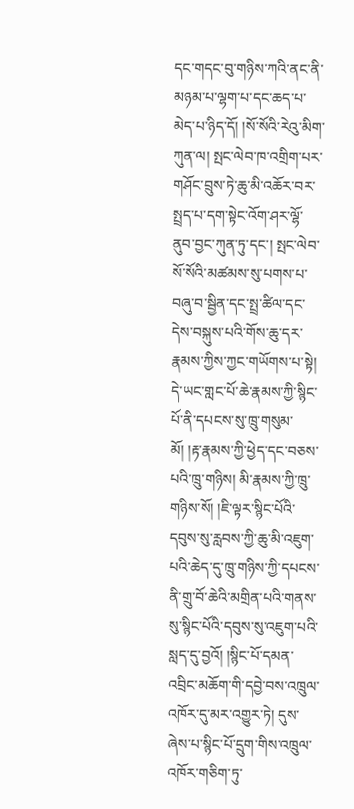དང་གདང་བུ་གཉིས་ཀའི་ནང་ནི་མཉམ་པ་ལྷག་པ་དང་ཆད་པ་མེད་པ་ཉིད་དོ། །སོ་སོའི་རེའུ་མིག་ཀུན་ལ། སྤང་ལེབ་ཁ་འགྲིག་པར་གཤོང་བྲུས་ཏེ་ཆུ་མི་འཆོར་བར་སྤྲད་པ་དག་སྟེང་འོག་ཤར་ལྷོ་ནུབ་བྱང་ཀུན་ཏུ་དང་། སྤང་ལེབ་སོ་སོའི་མཚམས་སུ་པགས་པ་བཞུ་བ་སྦྱིན་དང་སྤྲ་ཚིལ་དང་དེས་བསྐུས་པའི་གོས་ཆུ་དར་རྣམས་ཀྱིས་ཀྱང་གཡོགས་པ་སྟེ། དེ་ཡང་གླང་པོ་ཆེ་རྣམས་ཀྱི་སྙིང་པོ་ནི་དཔངས་སུ་ཁྲུ་གསུམ་མོ། །རྟ་རྣམས་ཀྱི་ཕྱེད་དང་བཅས་པའི་ཁྲུ་གཉིས། མི་རྣམས་ཀྱི་ཁྲུ་གཉིས་སོ། །ཇི་ལྟར་སྙིང་པོའི་དབུས་སུ་རླབས་ཀྱི་ཆུ་མི་འཇུག་པའི་ཆེད་དུ་ཁྲུ་གཉིས་ཀྱི་དཔངས་ནི་གྲུ་བོ་ཆེའི་མགྲིན་པའི་གནས་སུ་སྙིང་པོའི་དབུས་སུ་འཇུག་པའི་སླད་དུ་བྱའོ། །སྙིང་པོ་དམན་འབྲིང་མཆོག་གི་དབྱེ་བས་འཁྲུལ་འཁོར་དུ་མར་འགྱུར་ཏེ། དུས་ཞེས་པ་སྙིང་པོ་དྲུག་གིས་འཁྲུལ་འཁོར་གཅིག་ཏུ་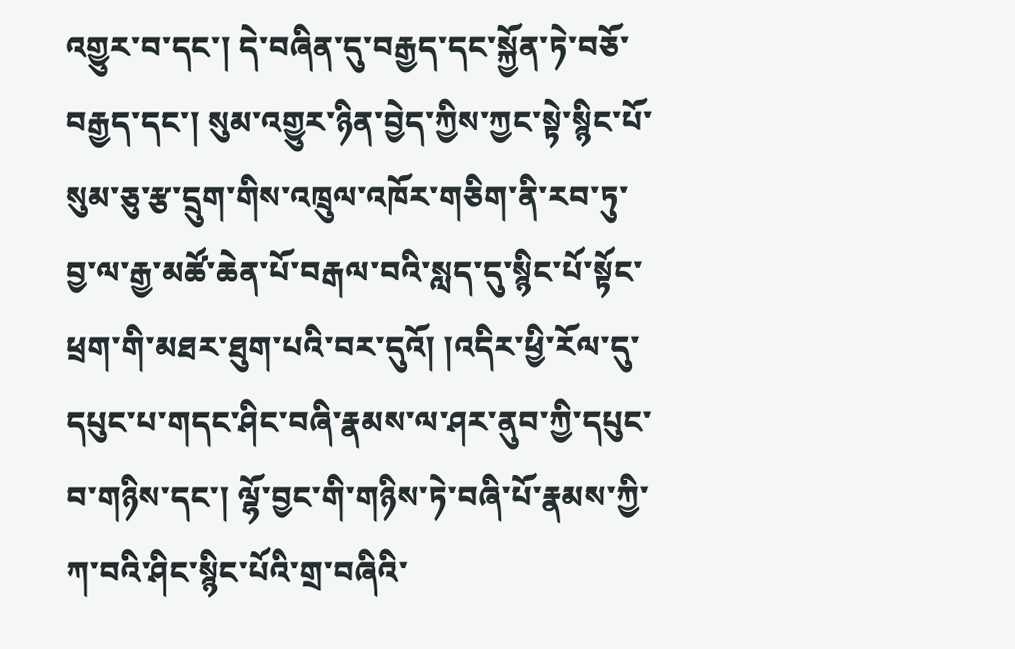འགྱུར་བ་དང་། དེ་བཞིན་དུ་བརྒྱད་དང་སྐྱོན་ཏེ་བཅོ་བརྒྱད་དང་། སུམ་འགྱུར་ཉིན་བྱེད་ཀྱིས་ཀྱང་སྟེ་སྙིང་པོ་སུམ་ཅུ་རྩ་དྲུག་གིས་འཁྲུལ་འཁོར་གཅིག་ནི་རབ་ཏུ་བྱ་ལ་རྒྱ་མཚོ་ཆེན་པོ་བརྒལ་བའི་སླད་དུ་སྙིང་པོ་སྟོང་ཕྲག་གི་མཐར་ཐུག་པའི་བར་དུའོ། །འདིར་ཕྱི་རོལ་དུ་དཔུང་པ་གདང་ཤིང་བཞི་རྣམས་ལ་ཤར་ནུབ་ཀྱི་དཔུང་བ་གཉིས་དང་། ལྷོ་བྱང་གི་གཉིས་ཏེ་བཞི་པོ་རྣམས་ཀྱི་ཀ་བའི་ཤིང་སྙིང་པོའི་གྲ་བཞིའི་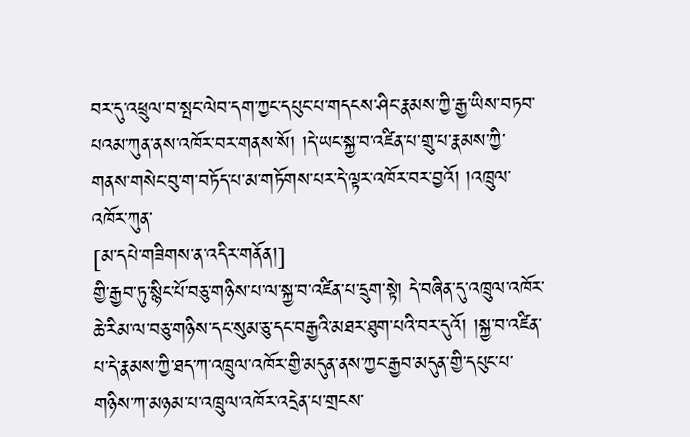བར་དུ་འཕྲུལ་བ་སྤང་ལེབ་དག་ཀྱང་དཔུང་པ་གདངས་ཤིང་རྣམས་ཀྱི་རྒྱ་ཡིས་བཏབ་པའམ་ཀུན་ནས་འཁོར་བར་གནས་སོ། །དེ་ཡང་སྐྱ་བ་འཛིན་པ་གྲུ་པ་རྣམས་ཀྱི་གནས་གསེང་བུ་ག་བཏོད་པ་མ་གཏོགས་པར་དེ་ལྟར་འཁོར་བར་བྱའོ། །འཁྲུལ་འཁོར་ཀུན་
[མ་དཔེ་གཟིགས་ན་འདིར་གནོན།]
གྱི་རྒྱབ་ཏུ་སྙིང་པོ་བཅུ་གཉིས་པ་ལ་སྐྱ་བ་འཛིན་པ་དྲུག་སྟེ། དེ་བཞིན་དུ་འཁྲུལ་འཁོར་ཆེ་རིམ་ལ་བཅུ་གཉིས་དང་སུམ་ཅུ་དང་བརྒྱའི་མཐར་ཐུག་པའི་བར་དུའོ། །སྐྱ་བ་འཛིན་པ་དེ་རྣམས་ཀྱི་ཐད་ཀ་འཁྲུལ་འཁོར་གྱི་མདུན་ནས་ཀྱང་རྒྱབ་མདུན་གྱི་དཔུང་པ་གཉིས་ཀ་མཉམ་པ་འཁྲུལ་འཁོར་འདྲེན་པ་གྲངས་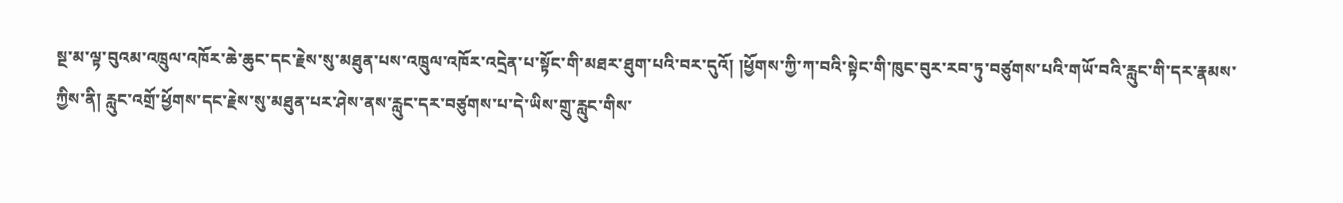སྔ་མ་ལྟ་བུའམ་འཁྲུལ་འཁོར་ཆེ་ཆུང་དང་རྗེས་སུ་མཐུན་པས་འཁྲུལ་འཁོར་འདྲེན་པ་སྟོང་གི་མཐར་ཐུག་པའི་བར་དུའོ། །ཕྱོགས་ཀྱི་ཀ་བའི་སྟེང་གི་ཁུང་བུར་རབ་ཏུ་བཙུགས་པའི་གཡོ་བའི་རླུང་གི་དར་རྣམས་ཀྱིས་ནི། རླུང་འགྲོ་ཕྱོགས་དང་རྗེས་སུ་མཐུན་པར་ཤེས་ནས་རླུང་དར་བཙུགས་པ་དེ་ཡིས་གྲུ་རླུང་གིས་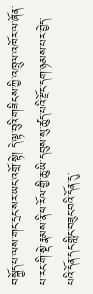བསྐྱོད་པ་ལས་གང་དྲང་སར་ཡང་འགྲོ་སྟེ། དེ་ལྟ་བུའི་གཟིངས་ཀྱི་འཁྲུལ་འཁོར་ལ་ཞོན་པ་རང་གི་སྡེ་རྣམས་ནི་ཕ་རོལ་གྱི་ཆུ་ཡི་དབུས་སུ་ཚུད་པའི་རྫོང་དག་ཉམས་པར་བྱེད་པའི་དོན་དང་གླིང་བཟུང་བའི་དོན་དུ་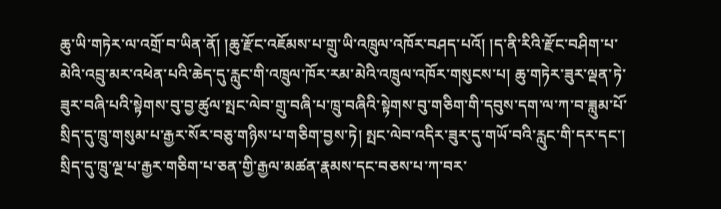ཆུ་ཡི་གཏེར་ལ་འགྲོ་བ་ཡིན་ནོ། །ཆུ་རྫོང་འཇོམས་པ་གྲུ་ཡི་འཁྲུལ་འཁོར་བཤད་པའོ། །ད་ནི་རིའི་རྫོང་བཤིག་པ་མེའི་འབྲུ་མར་འཕེན་པའི་ཆེད་དུ་རླུང་གི་འཁྲུལ་ཁོར་རམ་མེའི་འཁྲུལ་འཁོར་གསུངས་པ། ཆུ་གཏེར་ཟུར་ལྡན་ཏེ་ཟུར་བཞི་པའི་སྟེགས་བུ་བྱ་ཚུལ་སྤང་ལེབ་གྲུ་བཞི་པ་ཁྲུ་བཞིའི་སྟེགས་བུ་གཅིག་གི་དབུས་དག་ལ་ཀ་བ་ཟླུམ་པོ་སྲིད་དུ་ཁྲུ་གསུམ་པ་རྒྱར་སོར་བཅུ་གཉིས་པ་གཅིག་བྱས་ཏེ། སྤང་ལེབ་འདིར་ཟུར་དུ་གཡོ་བའི་རླུང་གི་དར་དང་། སྲིད་དུ་ཁྲུ་ལྔ་པ་རྒྱར་གཅིག་པ་ཅན་གྱི་རྒྱལ་མཚན་རྣམས་དང་བཅས་པ་ཀ་བར་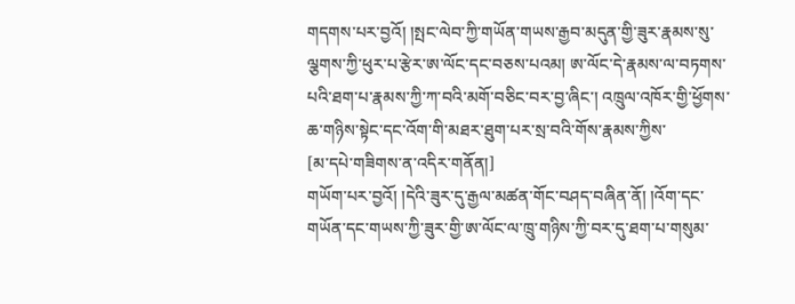གདགས་པར་བྱའོ། །སྤང་ལེབ་ཀྱི་གཡོན་གཡས་རྒྱབ་མདུན་གྱི་ཟུར་རྣམས་སུ་ལྕགས་ཀྱི་ཕུར་པ་རྩེར་ཨ་ལོང་དང་བཅས་པའམ། ཨ་ལོང་དེ་རྣམས་ལ་བཏགས་པའི་ཐག་པ་རྣམས་ཀྱི་ཀ་བའི་མགོ་བཅིང་བར་བྱ་ཞིང་། འཁྲུལ་འཁོར་གྱི་ཕྱོགས་ཆ་གཉིས་སྟེང་དང་འོག་གི་མཐར་ཐུག་པར་སྲ་བའི་གོས་རྣམས་ཀྱིས་
[མ་དཔེ་གཟིགས་ན་འདིར་གནོན།]
གཡོག་པར་བྱའོ། །དེའི་ཟུར་དུ་རྒྱལ་མཚན་གོང་བཤད་བཞིན་ནོ། །འོག་དང་གཡོན་དང་གཡས་ཀྱི་ཟུར་གྱི་ཨ་ལོང་ལ་ཁྲུ་གཉིས་ཀྱི་བར་དུ་ཐག་པ་གསུམ་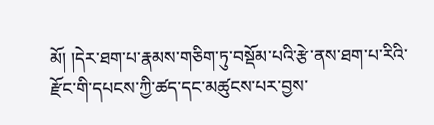མོ། །དེར་ཐག་པ་རྣམས་གཅིག་ཏུ་བསྡོམ་པའི་རྩེ་ནས་ཐག་པ་རིའི་རྫོང་གི་དཔངས་ཀྱི་ཚད་དང་མཚུངས་པར་བྱས་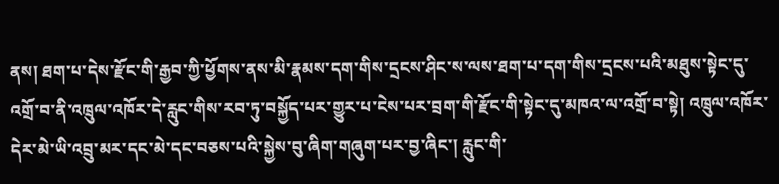ནས། ཐག་པ་དེས་རྫོང་གི་རྒྱབ་ཀྱི་ཕྱོགས་ནས་མི་རྣམས་དག་གིས་དྲངས་ཤིང་ས་ལས་ཐག་པ་དག་གིས་དྲངས་པའི་མཐུས་སྟེང་དུ་འགྲོ་བ་ནི་འཁྲུལ་འཁོར་དེ་རླུང་གིས་རབ་ཏུ་བསྐྱོད་པར་གྱུར་པ་ངེས་པར་བྲག་གི་རྫོང་གི་སྟེང་དུ་མཁའ་ལ་འགྲོ་བ་སྟེ། འཁྲུལ་འཁོར་དེར་མེ་ཡི་འབྲུ་མར་དང་མེ་དང་བཅས་པའི་སྐྱེས་བུ་ཞིག་གཞུག་པར་བྱ་ཞིང་། རླུང་གི་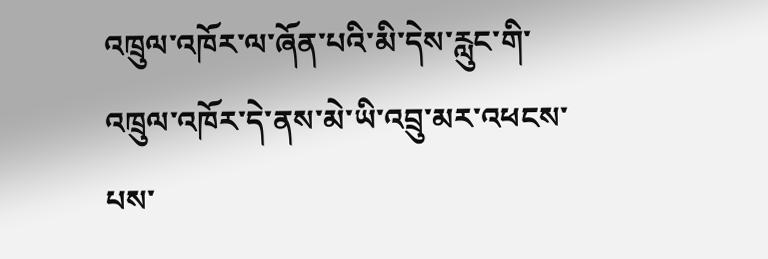འཁྲུལ་འཁོར་ལ་ཞོན་པའི་མི་དེས་རླུང་གི་འཁྲུལ་འཁོར་དེ་ནས་མེ་ཡི་འབྲུ་མར་འཕངས་པས་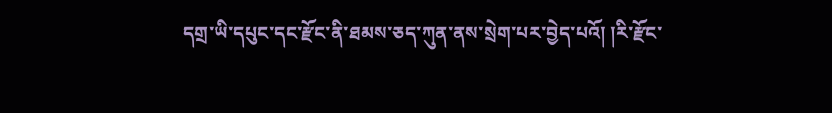དགྲ་ཡི་དཔུང་དང་རྫོང་ནི་ཐམས་ཅད་ཀུན་ནས་སྲེག་པར་བྱེད་པའོ། །རི་རྫོང་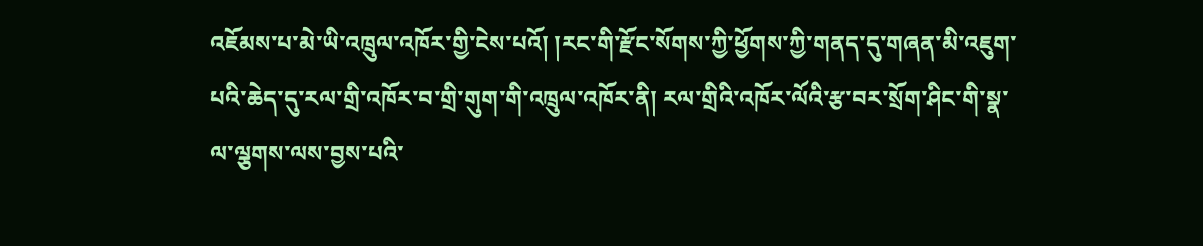འཇོམས་པ་མེ་ཡི་འཁྲུལ་འཁོར་གྱི་ངེས་པའོ། །རང་གི་རྫོང་སོགས་ཀྱི་ཕྱོགས་ཀྱི་གནད་དུ་གཞན་མི་འཇུག་པའི་ཆེད་དུ་རལ་གྲི་འཁོར་བ་གྲི་གུག་གི་འཁྲུལ་འཁོར་ནི། རལ་གྲིའི་འཁོར་ལོའི་རྩ་བར་སྲོག་ཤིང་གི་སྣ་ལ་ལྕགས་ལས་བྱས་པའི་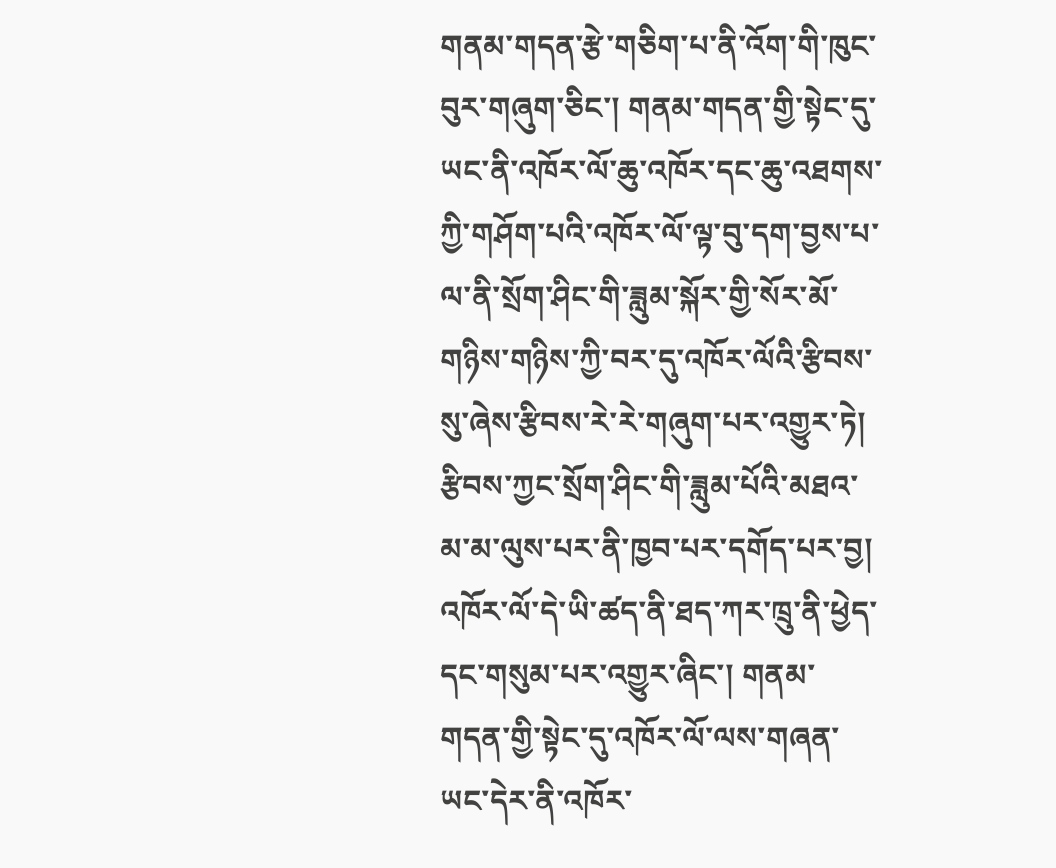གནམ་གདན་རྩེ་གཅིག་པ་ནི་འོག་གི་ཁུང་བུར་གཞུག་ཅིང་། གནམ་གདན་གྱི་སྟེང་དུ་ཡང་ནི་འཁོར་ལོ་ཆུ་འཁོར་དང་ཆུ་འཐགས་ཀྱི་གཤོག་པའི་འཁོར་ལོ་ལྟ་བུ་དག་བྱས་པ་ལ་ནི་སྲོག་ཤིང་གི་ཟླུམ་སྐོར་གྱི་སོར་མོ་གཉིས་གཉིས་ཀྱི་བར་དུ་འཁོར་ལོའི་རྩིབས་སུ་ཞེས་རྩིབས་རེ་རེ་གཞུག་པར་འགྱུར་ཏེ། རྩིབས་ཀྱང་སྲོག་ཤིང་གི་ཟླུམ་པོའི་མཐའ་མ་མ་ལུས་པར་ནི་ཁྱབ་པར་དགོད་པར་བྱ། འཁོར་ལོ་དེ་ཡི་ཚད་ནི་ཐད་ཀར་ཁྲུ་ནི་ཕྱེད་དང་གསུམ་པར་འགྱུར་ཞིང་། གནམ་གདན་གྱི་སྟེང་དུ་འཁོར་ལོ་ལས་གཞན་ཡང་དེར་ནི་འཁོར་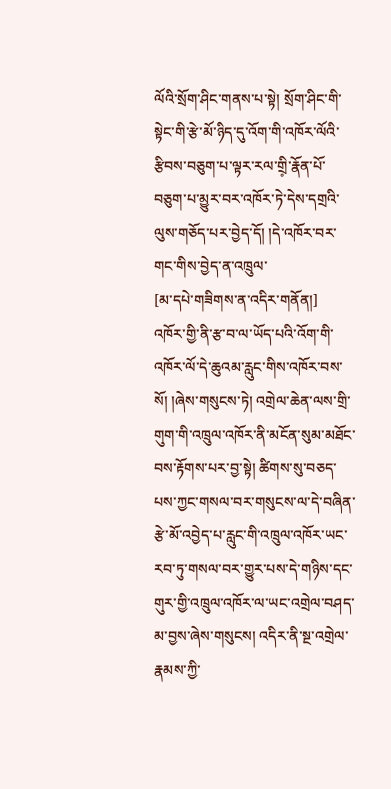ལོའི་སྲོག་ཤིང་གནས་པ་སྟེ། སྲོག་ཤིང་གི་སྟེང་གི་རྩེ་མོ་ཉིད་དུ་འོག་གི་འཁོར་ལོའི་རྩིབས་བཅུག་པ་ལྟར་རལ་གྲི༷་རྣོན་པོ་བཅུག་པ་མྱུར་བར་འཁོར་ཏེ་དེས་དགྲའི་ལུས་གཅོད་པར་བྱེད་དོ། །དེ་འཁོར་བར་གང་གིས་བྱེད་ན་འཁྲུལ་
[མ་དཔེ་གཟིགས་ན་འདིར་གནོན།]
འཁོར་གྱི་ནི་རྩ་བ་ལ་ཡོད་པའི་འོག་གི་འཁོར་ལོ་དེ་ཆུའམ་རླུང་གིས་འཁོར་བས་སོ། །ཞེས་གསུངས་ཏེ། འགྲེལ་ཆེན་ལས་གྲི་གུག་གི་འཁྲུལ་འཁོར་ནི་མངོན་སུམ་མཐོང་བས་རྟོགས་པར་བྱ་སྟེ། ཚིགས་སུ་བཅད་པས་ཀྱང་གསལ་བར་གསུངས་ལ་དེ་བཞིན་རྩེ་མོ་འབྱེད་པ་རླུང་གི་འཁྲུལ་འཁོར་ཡང་རབ་ཏུ་གསལ་བར་གྱུར་པས་དེ་གཉིས་དང་གུར་གྱི་འཁྲུལ་འཁོར་ལ་ཡང་འགྲེལ་བཤད་མ་བྱས་ཞེས་གསུངས། འདིར་ནི་སྔ་འགྲེལ་རྣམས་ཀྱི་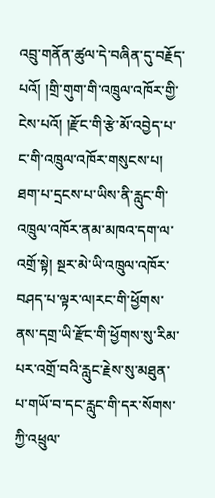འབྲུ་གནོན་ཚུལ་དེ་བཞིན་དུ་བརྗོད་པའོ། །གྲི་གུག་གི་འཁྲུལ་འཁོར་གྱི་ངེས་པའོ། །རྫོང་གི་རྩེ་མོ་འབྱེད་པ་ང་གི་འཁྲུལ་འཁོར་གསུངས་པ། ཐག་པ་དྲངས་པ་ཡིས་ནི་རླུང་གི་འཁྲུལ་འཁོར་ནམ་མཁའ་དག་ལ་འགྲོ་སྟེ། སྔར་མེ་ཡི་འཁྲུལ་འཁོར་བཤད་པ་ལྟར་ལ།རང་གི་ཕྱོགས་ནས་དགྲ་ཡི་རྫོང་གི་ཕྱོགས་སུ་རིམ་པར་འགྲོ་བའི་རླུང་རྗེས་སུ་མཐུན་པ་གཡོ་བ་དང་རླུང་གི་དར་སོགས་ཀྱི་འཕྲུལ་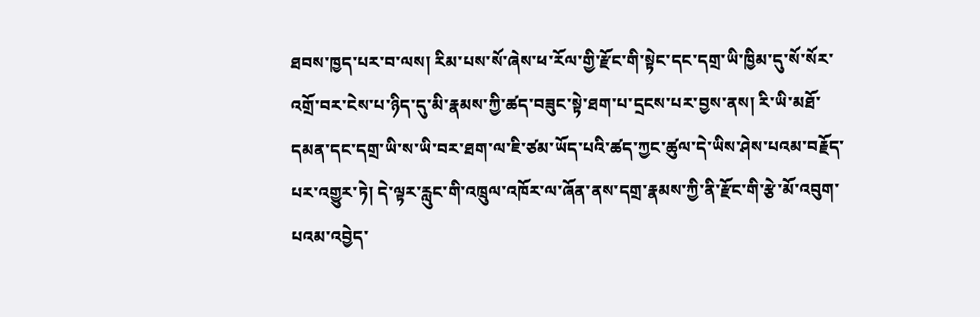ཐབས་ཁྱད་པར་བ་ལས། རིམ་པས་སོ་ཞེས་ཕ་རོལ་གྱི་རྫོང་གི་སྟེང་དང་དགྲ་ཡི་ཁྱིམ་དུ་སོ་སོར་འགྲོ་བར་ངེས་པ་ཉིད་དུ་མི་རྣམས་ཀྱི་ཚད་བཟུང་སྟེ་ཐག་པ་དྲངས་པར་བྱས་ནས། རི་ཡི་མཐོ་དམན་དང་དགྲ་ཡི་ས་ཡི་བར་ཐག་ལ་ཇི་ཙམ་ཡོད་པའི་ཚད་ཀྱང་ཚུལ་དེ་ཡིས་ཤེས་པའམ་བརྗོད་པར་འགྱུར་ཏེ། དེ་ལྟར་རླུང་གི་འཁྲུལ་འཁོར་ལ་ཞོན་ནས་དགྲ་རྣམས་ཀྱི་ནི་རྫོང་གི་རྩེ་མོ་འབུག་པའམ་འབྱེད་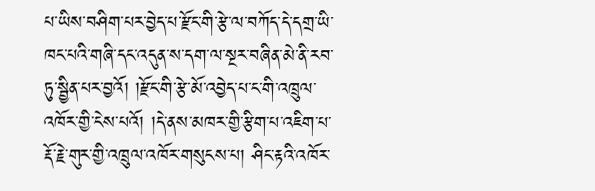པ་ཡིས་བཤིག་པར་བྱེད་པ་རྫོང་གི་རྩེ་ལ་བཀོད་དེ་དགྲ་ཡི་ཁང་པའི་གཞི་དང་འདུན་ས་དག་ལ་སྔར་བཞིན་མེ་ནི་རབ་ཏུ་སྦྱིན་པར་བྱའོ། །རྫོང་གི་རྩེ་མོ་འབྱེད་པ་ང་གི་འཁྲུལ་འཁོར་གྱི་ངེས་པའོ། །དེ་ནས་མཁར་གྱི་རྩིག་པ་འཇིག་པ་རྡོ་རྗེ་གུར་གྱི་འཁྲུལ་འཁོར་གསུངས་པ། ཤིང་རྟའི་འཁོར་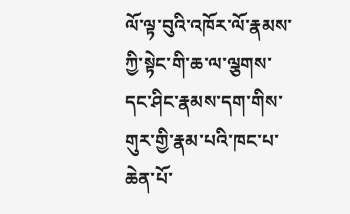ལོ་ལྟ་བུའི་འཁོར་ལོ་རྣམས་ཀྱི་སྟེང་གི་ཆ་ལ་ལྕགས་དང་ཤིང་རྣམས་དག་གིས་གུར་གྱི་རྣམ་པའི་ཁང་པ་ཆེན་པོ་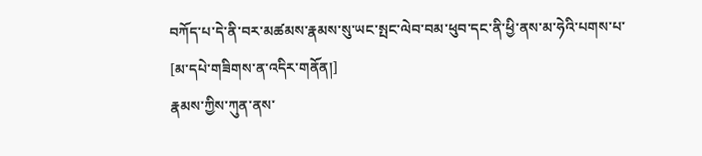བཀོད་པ་དེ་ནི་བར་མཚམས་རྣམས་སུ་ཡང་སྤང་ལེབ་བམ་ཕུབ་དང་ནི་ཕྱི་ནས་མ་ཧེའི་པགས་པ་
[མ་དཔེ་གཟིགས་ན་འདིར་གནོན།]
རྣམས་ཀྱིས་ཀུན་ནས་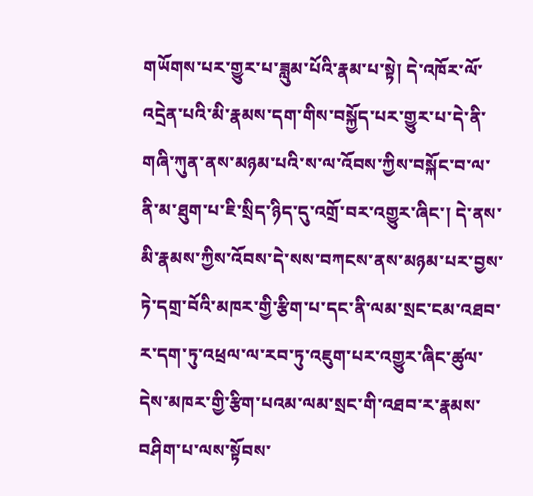གཡོགས་པར་གྱུར་པ་ཟླུམ་པོའི་རྣམ་པ་སྟེ། དེ་འཁོར་ལོ་འདྲེན་པའི་མི་རྣམས་དག་གིས་བསྐྱོད་པར་གྱུར་པ་དེ་ནི་གཞི་ཀུན་ནས་མཉམ་པའི་ས་ལ་འོབས་ཀྱིས་བསྐོང་བ་ལ་ནི་མ་ཐུག་པ་ཇི་སྲིད་ཉིད་དུ་འགྲོ་བར་འགྱུར་ཞིང་། དེ་ནས་མི་རྣམས་ཀྱིས་འོབས་དེ་སས་བཀངས་ནས་མཉམ་པར་བྱས་ཏེ་དགྲ་བོའི་མཁར་གྱི་རྩིག་པ་དང་ནི་ལམ་སྲང་ངམ་འཐབ་ར་དག་ཏུ་འཕྲལ་ལ་རབ་ཏུ་འཇུག་པར་འགྱུར་ཞིང་ཚུལ་དེས་མཁར་གྱི་རྩིག་པའམ་ལམ་སྲང་གི་འཐབ་ར་རྣམས་བཤིག་པ་ལས་སྟོབས་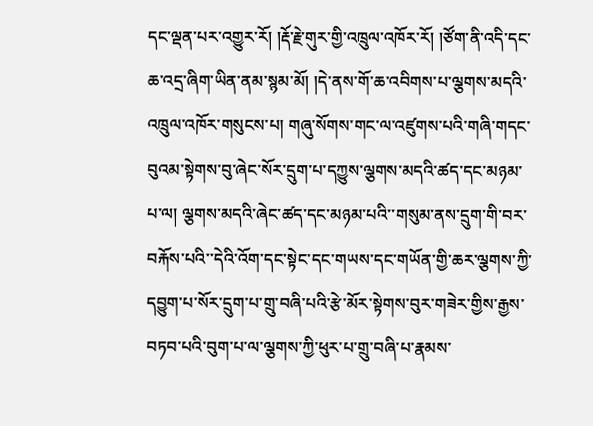དང་ལྡན་པར་འགྱུར་རོ། །རྡོ་རྗེ་གུར་གྱི་འཁྲུལ་འཁོར་རོ། །ཙོག་ནི་འདི་དང་ཆ་འདྲ་ཞིག་ཡིན་ནམ་སྙམ་མོ། །དེ་ནས་གོ་ཆ་འབིགས་པ་ལྕགས་མདའི་འཁྲུལ་འཁོར་གསུངས་པ། གཞུ་སོགས་གང་ལ་འཛུགས་པའི་གཞི་གདང་བུའམ་སྟེགས་བུ་ཞེང་སོར་དྲུག་པ་དཀྱུས་ལྕགས་མདའི་ཚད་དང་མཉམ་པ་ལ། ལྕགས་མདའི་ཞེང་ཚད་དང་མཉམ་པའི་་གསུམ་ནས་དྲུག་གི་བར་བརྐོས་པའི་་དེའི་འོག་དང་སྟེང་དང་གཡས་དང་གཡོན་གྱི་ཆར་ལྕགས་ཀྱི་དབྱུག་པ་སོར་དྲུག་པ་གྲུ་བཞི་པའི་རྩེ་མོར་སྟེགས་བུར་གཟེར་གྱིས་རྒྱས་བཏབ་པའི་བུག་པ་ལ་ལྕགས་ཀྱི་ཕུར་པ་གྲུ་བཞི་པ་རྣམས་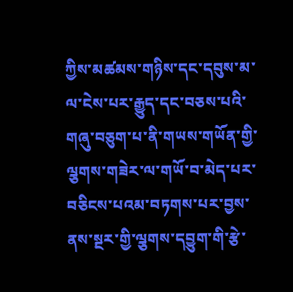ཀྱིས་མཚམས་གཉིས་དང་དབུས་མ་ལ་ངེས་པར་རྒྱུད་དང་བཅས་པའི་གཞུ་བཅུག་པ་ནི་གཡས་གཡོན་གྱི་ལྕགས་གཟེར་ལ་གཡོ་བ་མེད་པར་བཅིངས་པའམ་བཏགས་པར་བྱས་ནས་སྔར་གྱི་ལྕགས་དབྱུག་གི་རྩེ་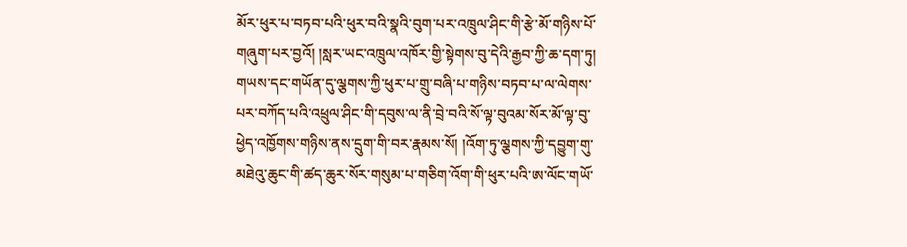མོར་ཕུར་པ་བཏབ་པའི་ཕུར་བའི་སྣའི་བུག་པར་འཁྲུལ་ཤིང་གི་རྩེ་མོ་གཉིས་པོ་གཞུག་པར་བྱའོ། །སླར་ཡང་འཁྲུལ་འཁོར་གྱི་སྟེགས་བུ་དེའི་རྒྱབ་ཀྱི་ཆ་དག་ཏུ། གཡས་དང་གཡོན་དུ་ལྕགས་ཀྱི་ཕུར་པ་གྲུ་བཞི་པ་གཉིས་བཏབ་པ་ལ་ལེགས་པར་བཀོད་པའི་འཕྲུལ་ཤིང་གི་དབུས་ལ་ནི་བྲེ་བའི་སོ་ལྟ་བུའམ་སོར་མོ་ལྟ་བུ་ཕྱེད་འཁྱོགས་གཉིས་ནས་དྲུག་གི་བར་རྣམས་སོ། །འོག་ཏུ་ལྕགས་ཀྱི་དབྱུག་གུ་མཐེའུ་ཆུང་གི་ཚད་ཆུར་སོར་གསུམ་པ་གཅིག་འོག་གི་ཕུར་པའི་ཨ་ལོང་གཡོ་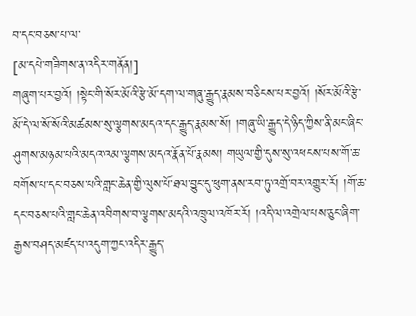བ་དང་བཅས་པ་ལ་
[མ་དཔེ་གཟིགས་ན་འདིར་གནོན།]
གཞུག་པར་བྱའོ། །སྟེང་གི་སོར་མོའི་རྩེ་མོ་དག་ལ་གཞུ་རྒྱུད་རྣམས་བཅིངས་པར་བྱའོ། །སོར་མོའི་རྩེ་མོ་དེ་ལ་སོ་སོའི་མཚམས་སུ་ལྕགས་མདའ་དང་རྒྱུད་རྣམས་སོ། །གཞུ་ཡི་རྒྱུད་དེ་ཉིད་ཀྱིས་ནི་མང་ཞིང་ཤུགས་མཉམ་པའི་མདའ་འམ་ལྕགས་མདའ་རྣོན་པོ་རྣམས། གཡུལ་གྱི་དུས་སུ་འཕངས་པས་གོ་ཆ་བགོས་པ་དང་བཅས་པའི་གླང་ཆེན་གྱི་ལུས་པོ་ཐལ་བྱུང་དུ་ཕུག་ནས་རབ་ཏུ་འགྲོ་བར་འགྱུར་རོ། །གོ་ཆ་དང་བཅས་པའི་གླང་ཆེན་འབིགས་བ་ལྕགས་མདའི་འཁྲུལ་འཁོར་རོ། །འདི་ལ་འགྲེལ་པས་ཅུང་ཞིག་རྒྱས་བཤད་མཛད་པ་འདུག་ཀྱང་འདིར་རྒྱུད་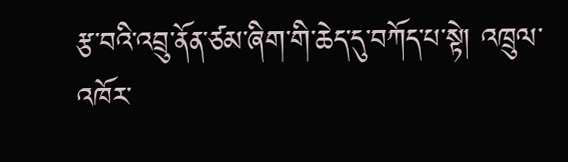རྩ་བའི་འབྲུ་ནོན་ཙམ་ཞིག་གི་ཆེད་དུ་བཀོད་པ་སྟེ། འཁྲུལ་འཁོར་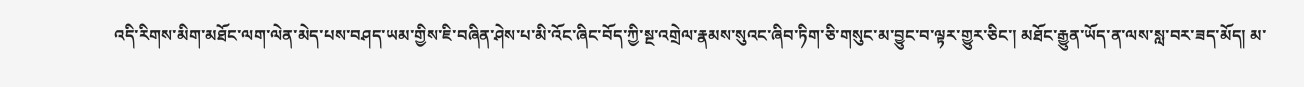འདི་རིགས་མིག་མཐོང་ལག་ལེན་མེད་པས་བཤད་ཡམ་གྱིས་ཇི་བཞིན་ཤེས་པ་མི་འོང་ཞིང་བོད་ཀྱི་སྔ་འགྲེལ་རྣམས་སུའང་ཞིབ་ཏིག་ཅི་གསུང་མ་བྱུང་བ་ལྟར་གྱུར་ཅིང་། མཐོང་རྒྱུན་ཡོད་ན་ལས་སླ་བར་ཟད་མོད། མ་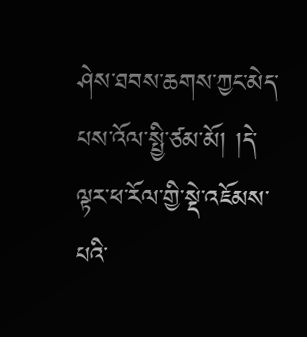ཤེས་ཐབས་ཆགས་ཀྱང་མེད་པས་འོལ་སྤྱི་ཙམ་མོ། །དེ་ལྟར་ཕ་རོལ་གྱི་སྡེ་འཇོམས་པའི་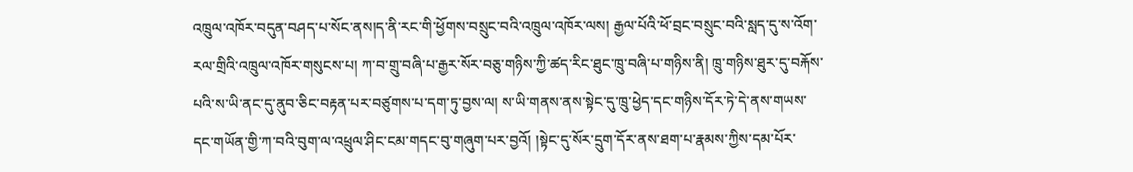འཁྲུལ་འཁོར་བདུན་བཤད་པ་སོང་ནས།ད་ནི་རང་གི་ཕྱོགས་བསྲུང་བའི་འཁྲུལ་འཁོར་ལས། རྒྱལ་པོའི་ཕོ་བྲང་བསྲུང་བའི་སླད་དུ་ས་འོག་རལ་གྲིའི་འཁྲུལ་འཁོར་གསུངས་པ། ཀ་བ་གྲུ་བཞི་པ་རྒྱར་སོར་བཅུ་གཉིས་ཀྱི་ཚད་རིང་ཐུང་ཁྲུ་བཞི་པ་གཉིས་ནི། ཁྲུ་གཉིས་ཐུར་དུ་བརྐོས་པའི་ས་ཡི་ནང་དུ་ནུབ་ཅིང་བརྟན་པར་བཙུགས་པ་དག་ཏུ་བྱས་ལ། ས་ཡི་གནས་ནས་སྟེང་དུ་ཁྲུ་ཕྱེད་དང་གཉིས་དོར་ཏེ་དེ་ནས་གཡས་དང་གཡོན་གྱི་ཀ་བའི་བུག་ལ་འཕྲུལ་ཤིང་ངམ་གདང་བུ་གཞུག་པར་བྱའོ། །སྟེང་དུ་སོར་དྲུག་དོར་ནས་ཐག་པ་རྣམས་ཀྱིས་དམ་པོར་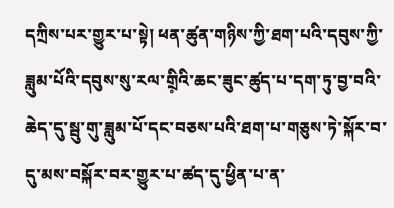དཀྲིས་པར་གྱུར་པ་སྟེ། ཕན་ཚུན་གཉིས་ཀྱི་ཐག་པའི་དབུས་ཀྱི་ཟླུམ་པོའི་དབུས་སུ་རལ་གྲི༷འི་ཆང་ཟུང་ཚུད་པ་དག་ཏུ་བྱ་བའི་ཆེད་དུ་སྦུ་གུ་ཟླུམ་པོ་དང་བཅས་པའི་ཐག་པ་གཅུས་ཏེ་སྐོར་བ་དུ་མས་བསྐོར་བར་གྱུར་པ་ཚད་དུ་ཕྱིན་པ་ན་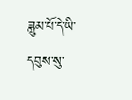ཟླུམ་པོ་དེ་ཡི་དབུས་སུ་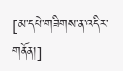[མ་དཔེ་གཟིགས་ན་འདིར་གནོན།]